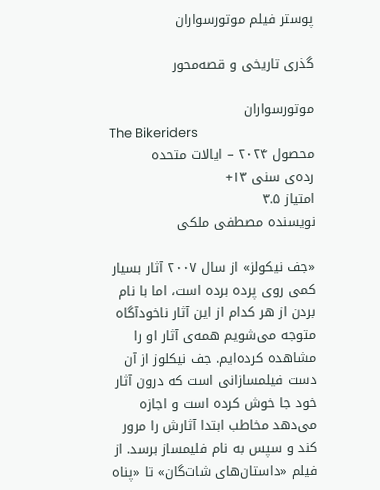پوستر فیلم موتورسواران

گذری تاریخی و قصه‌محور

موتورسواران
The Bikeriders
محصول ۲۰۲۴ – ایالات متحده
رده‌ی سنی ۱۳+
امتیاز ۳.۵
نویسنده مصطفی ملکی

«جف نیکولز» از سال ۲۰۰۷ آثار بسیار کمی روی پرده برده است، اما با نام بردن از هر کدام از این آثار ناخودآگاه متوجه می‌شویم همه‌ی آثار او را مشاهده کرده‌ایم. جف نیکلوز از آن دست فیلمسازانی است که درون آثار خود جا خوش کرده است و اجازه می‌دهد مخاطب ابتدا آثارش را مرور کند و سپس به نام فلیمساز برسد. از فیلم «داستان‌های شات‌گان» تا «پناه‌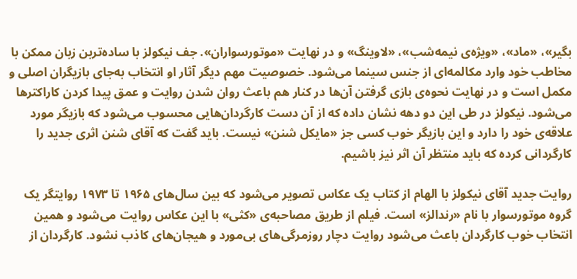بگیر»، «ماد»، «ویژه‌ی نیمه‌شب»، «لاوینگ» و در نهایت «موتورسواران». جف نیکولز با ساده‌تربن زبان ممکن با مخاطب خود وارد مکالمه‌ای از جنس سینما می‌شود. خصوصیت مهم دیگر آثار او انتخاب به‌جای بازیگران اصلی و مکمل است و در نهایت نحوه‌ی بازی گرفتن آن‌ها در کنار هم باعث روان شدن روایت و عمق پیدا کردن کاراکترها می‌شود. نیکولز در طی این دو دهه نشان داده که از آن دست کارگردان‌هایی محسوب می‌شود که بازیگر مورد علاقه‌ی خود را دارد و این بازیگر خوب کسی جز «مایکل شنن» نیست. باید گفت که آقای شنن اثری جدید را کارگردانی کرده که باید منتظر آن اثر نیز باشیم.

روایت جدید آقای نیکولز با الهام از کتاب یک عکاس تصویر می‌شود که بین سال‌های ۱۹۶۵ تا ۱۹۷۳ روایتگر یک گروه موتورسوار با نام «رندالز» است. فیلم از طریق مصاحبه‌ی «کثی» با این عکاس روایت می‌شود و همین انتخاب خوب کارگردان باعث می‌شود روایت دچار روزمرگی‌های بی‌مورد و هیجان‌های کاذب نشود. کارگردان از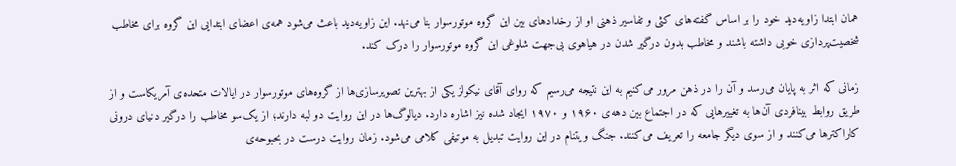همان ابتدا زاویه‌دید خود را بر اساس گفته‌های کثی و تفاسیر ذهنی او از رخدادهای بین این گروه موتورسوار بنا می‌نهد. این زاویه‌دید باعث می‌شود همه‌ی اعضای ابتدایی این گروه برای مخاطب شخصیت‌پردازی خوبی داشته باشند و مخاطب بدون درگیر شدن در هیاهوی بی‌جهت شلوغی این گروه موتورسوار را درک کند.

زمانی که اثر به پایان می‌رسد و آن را در ذهن مرور می‌کنیم به این نتیجه می‌رسیم که روای آقای نیکولز یکی از بهترین تصویرسازی‌ها از گروه‌های موتورسوار در ایالات متحده‌ی آمریکاست و از طریق روابط بینافردی آن‌ها به تغییرهایی که در اجتماع بین دهه‌ی ۱۹۶۰ و ۱۹۷۰ ایجاد شده نیز اشاره دارد. دیالوگ‌ها در این روایت دو لبه دارند؛ از یک‌سو مخاطب را درگیر دنیای درونی کاراکترها می‌کنند و از سوی دیگر جامعه را تعریف می‌کنند. جنگ ویتنام در این روایت تبدیل به موتیفی کلامی می‌شود. زمان روایت درست در بحبوحه‌ی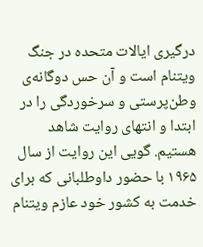درگیری ایالات متحده در جنگ ویتنام است و آن حس دوگانه‌ی وطن‌پرستی و سرخوردگی را در ابتدا و انتهای روایت شاهد هستیم. گویی این روایت از سال ۱۹۶۵ با حضور داوطلبانی که برای خدمت به کشور خود عازم ویتنام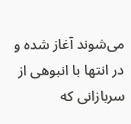می‌شوند آغاز شده و در انتها با انبوهی از سربازانی که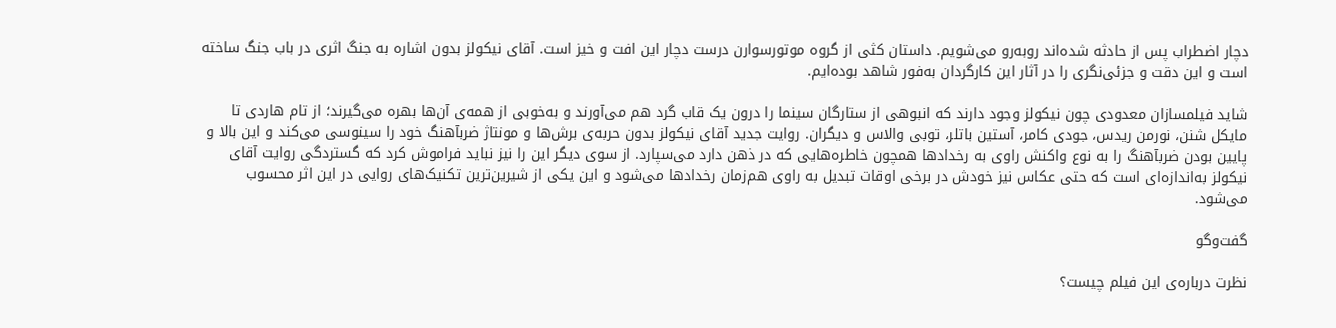دچار اضطراب پس از حادثه شده‌اند روبه‌رو می‌شویم. داستان کثی از گروه موتورسوارن درست دچار این افت و خیز است. آقای نیکولز بدون اشاره به جنگ اثری در باب جنگ ساخته است و این دقت و جزئی‌نگری را در آثار این کارگردان به‌فور شاهد بوده‌ایم.

شاید فیلمسازان معدودی چون نیکولز وجود دارند که انبوهی از ستارگان سینما را درون یک قاب گرد هم می‌آورند و به‌خوبی از همه‌ی آن‌ها بهره می‌گیرند؛ از تام هاردی تا مایکل شنن، نورمن ریدس، جودی کامر، آستین باتلر، توبی والاس و دیگران. روایت جدید آقای نیکولز بدون حربه‌ی برش‌ها و مونتاژ ضربآهنگ خود را سینوسی می‌کند و این بالا و پایین بودن ضربآهنگ را به نوع واکنش راوی به رخدادها همچون خاطره‌هایی که در ذهن دارد می‌سپارد. از سوی دیگر این را نیز نباید فراموش کرد که گستردگی روایت آقای نیکولز به‌‌اندازه‌ای است که حتی عکاس نیز خودش در برخی اوقات تبدیل به راوی هم‌زمان رخدادها می‌شود و این یکی از شیرین‌ترین‌ تکنیک‌های روایی در این اثر محسوب می‌شود.

گفت‌وگو

نظرت درباره‌ی این فیلم چیست؟